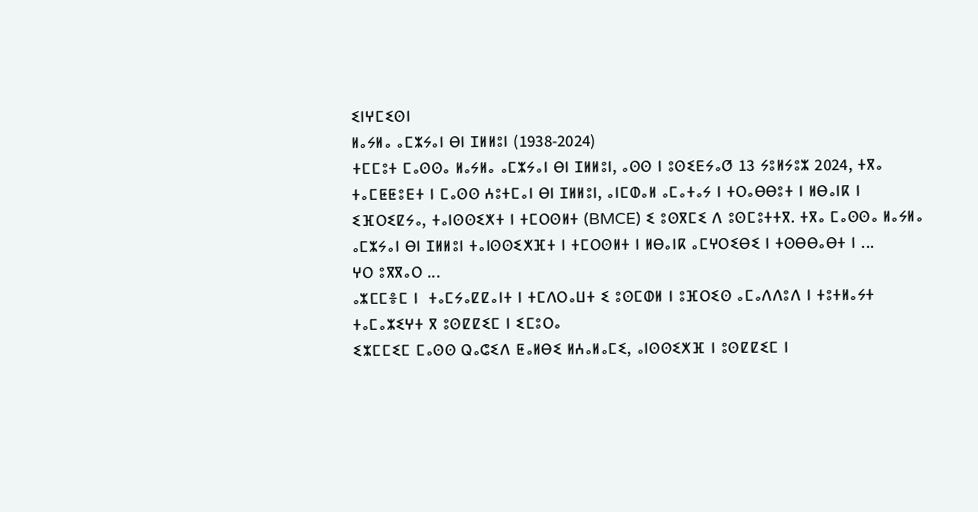ⵉⵏⵖⵎⵉⵙⵏ
ⵍⴰⵢⵍⴰ ⴰⵎⵣⵢⴰⵏ ⴱⵏ ⵊⵍⵍⵓⵏ (1938-2024)
ⵜⵎⵎⵓⵜ ⵎⴰⵙⵙⴰ ⵍⴰⵢⵍⴰ ⴰⵎⵣⵢⴰⵏ ⴱⵏ ⵊⵍⵍⵓⵏ, ⴰⵙⵙ ⵏ ⵓⵙⵉⴹⵢⴰⵚ 13 ⵢⵓⵍⵢⵓⵣ 2024, ⵜⴳⴰ ⵜⴰⵎⵟⵟⵓⴹⵜ ⵏ ⵎⴰⵙⵙ ⵄⵓⵜⵎⴰⵏ ⴱⵏ ⵊⵍⵍⵓⵏ, ⴰⵏⵎⵀⴰⵍ ⴰⵎⴰⵜⴰⵢ ⵏ ⵜⵔⴰⴱⴱⵓⵜ ⵏ ⵍⴱⴰⵏⴽ ⵏ ⵉⴼⵔⵉⵇⵢⴰ, ⵜⴰⵏⵙⵙⵉⵅⵜ ⵏ ⵜⵎⵔⵙⵍⵜ (BMCE) ⵉ ⵓⵙⴳⵎⵉ ⴷ ⵓⵙⵎⵓⵜⵜⴳ. ⵜⴳⴰ ⵎⴰⵙⵙⴰ ⵍⴰⵢⵍⴰ ⴰⵎⵣⵢⴰⵏ ⴱⵏ ⵊⵍⵍⵓⵏ ⵜⴰⵏⵙⵙⵉⵅⴼⵜ ⵏ ⵜⵎⵔⵙⵍⵜ ⵏ ⵍⴱⴰⵏⴽ ⴰⵎⵖⵔⵉⴱⵉ ⵏ ⵜⵙⴱⴱⴰⴱⵜ ⵏ ...
ⵖⵔ ⵓⴳⴳⴰⵔ ...
ⴰⵣⵎⵎⴻⵎ ⵏ  ⵜⴰⵎⵢⴰⵇⵇⴰⵏⵜ ⵏ ⵜⵎⴷⵔⴰⵡⵜ ⵉ ⵓⵙⵎⵀⵍ ⵏ ⵓⴼⵔⵉⵙ ⴰⵎⴰⴷⴷⵓⴷ ⵏ ⵜⵓⵜⵍⴰⵢⵜ ⵜⴰⵎⴰⵣⵉⵖⵜ ⴳ ⵓⵙⵇⵇⵉⵎ ⵏ ⵉⵎⵓⵔⴰ
ⵉⵣⵎⵎⵉⵎ ⵎⴰⵙⵙ ⵕⴰⵛⵉⴷ ⵟⴰⵍⴱⵉ ⵍⵄⴰⵍⴰⵎⵉ, ⴰⵏⵙⵙⵉⵅⴼ ⵏ ⵓⵙⵇⵇⵉⵎ ⵏ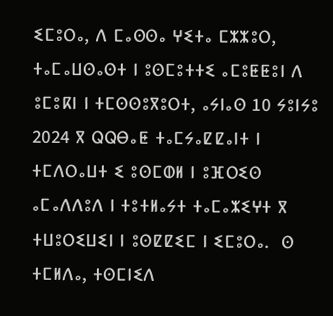ⵉⵎⵓⵔⴰ, ⴷ ⵎⴰⵙⵙⴰ ⵖⵉⵜⴰ ⵎⵣⵣⵓⵔ, ⵜⴰⵎⴰⵡⵙⴰⵙⵜ ⵏ ⵓⵙⵎⵓⵜⵜⵉ ⴰⵎⵓⵟⵟⵓⵏ ⴷ ⵓⵎⵓⴽⵏ ⵏ ⵜⵎⵙⵙⵓⴳⵓⵔⵜ, ⴰⵢⵏⴰⵙ 10 ⵢⵓⵏⵢⵓ 2024 ⴳ ⵕⵕⴱⴰⵟ ⵜⴰⵎⵢⴰⵇⵇⴰⵏⵜ ⵏ ⵜⵎⴷⵔⴰⵡⵜ ⵉ ⵓⵙⵎⵀⵍ ⵏ ⵓⴼⵔⵉⵙ ⴰⵎⴰⴷⴷⵓⴷ ⵏ ⵜⵓⵜⵍⴰⵢⵜ ⵜⴰⵎⴰⵣⵉⵖⵜ ⴳ ⵜⵡⵓⵔⵉⵡⵉⵏ ⵏ ⵓⵙⵇⵇⵉⵎ ⵏ ⵉⵎⵓⵔⴰ.  ⵙ ⵜⵎⵍⴷⴰ, ⵜⵙⵎⵏⵉⴷ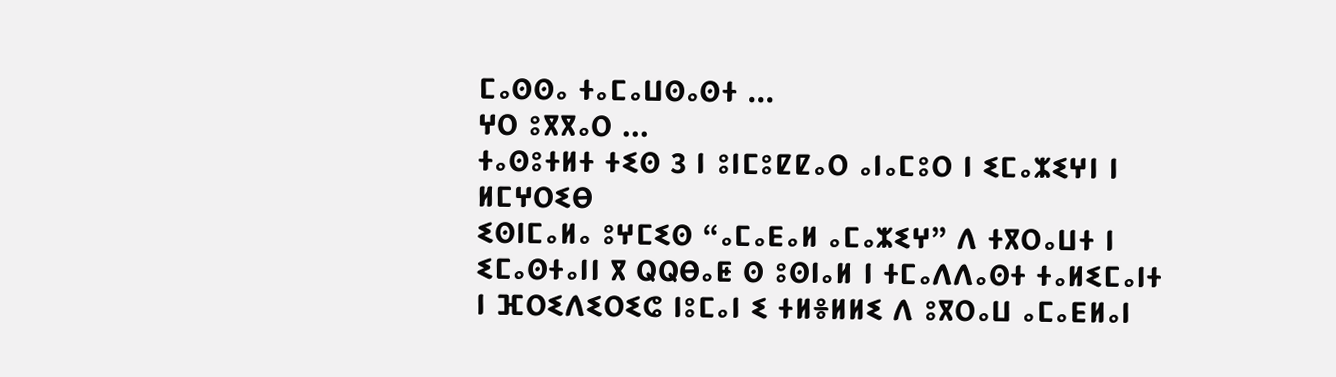ⵎⴰⵙⵙⴰ ⵜⴰⵎⴰⵡⵙⴰⵙⵜ ...
ⵖⵔ ⵓⴳⴳⴰⵔ ...
ⵜⴰⵙⵓⵜⵍⵜ ⵜⵉⵙ 3 ⵏ ⵓⵏⵎⵓⵇⵇⴰⵔ ⴰⵏⴰⵎⵓⵔ ⵏ ⵉⵎⴰⵣⵉⵖⵏ ⵏ ⵍⵎⵖⵔⵉⴱ
ⵉⵙⵏⵎⴰⵍⴰ ⵓⵖⵎⵉⵙ “ⴰⵎⴰⴹⴰⵍ ⴰⵎⴰⵣⵉⵖ” ⴷ ⵜⴳⵔⴰⵡⵜ ⵏ ⵉⵎⴰⵙⵜⴰⵏⵏ ⴳ ⵕⵕⴱⴰⵟ ⵙ ⵓⵙⵏⴰⵍ ⵏ ⵜⵎⴰⴷⴷⴰⵙⵜ ⵜⴰⵍⵉⵎⴰⵏⵜ ⵏ ⴼⵔⵉⴷⵉⵔⵉⵛ ⵏⵓⵎⴰⵏ ⵉ ⵜⵍⴻⵍⵍⵉ ⴷ ⵓⴳⵔⴰⵡ ⴰⵎⴰⴹⵍⴰⵏ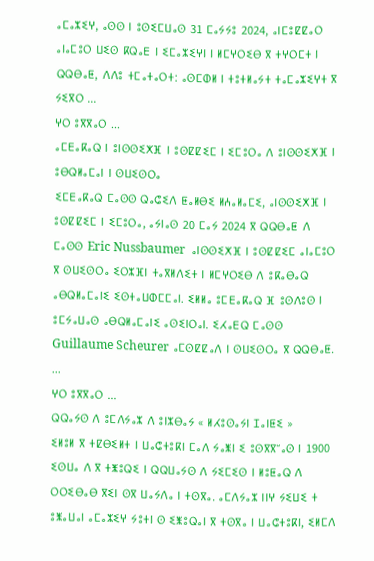ⴰⵎⴰⵣⵉⵖ, ⴰⵙⵙ ⵏ ⵓⵙⵉⵎⵡⴰⵙ 31 ⵎⴰⵢⵢⵓ 2024, ⴰⵏⵎⵓⵇⵇⴰⵔ ⴰⵏⴰⵎⵓⵔ ⵡⵉⵙ ⴽⵕⴰⴹ ⵏ ⵉⵎⴰⵣⵉⵖⵏ ⵏ ⵍⵎⵖⵔⵉⴱ ⴳ ⵜⵖⵔⵎⵜ ⵏ ⵕⵕⴱⴰⵟ, ⴷⴷⵓ ⵜⵎⴰⵜⴰⵔⵜ: ⴰⵙⵎⵀⵍ ⵏ ⵜⵓⵜⵍⴰⵢⵜ ⵜⴰⵎⴰⵣⵉⵖⵜ ⴳ ⵢⵉⴳⵔ ...
ⵖⵔ ⵓⴳⴳⴰⵔ ...
ⴰⵎⴹⴰⴽⴰⵕ ⵏ ⵓⵏⵙⵙⵉⵅⴼ ⵏ ⵓⵙⵇⵇⵉⵎ ⵏ ⵉⵎⵓⵔⴰ ⴷ ⵓⵏⵙⵙⵉⵅⴼ ⵏ ⵓⴱⵕⵍⴰⵎⴰⵏ ⵏ ⵙⵡⵉⵙⵔⴰ
ⵉⵎⴹⴰⴽⴰⵕ ⵎⴰⵙⵙ ⵕⴰⵛⵉⴷ ⵟⴰⵍⴱⵉ ⵍⵄⴰⵍⴰⵎⵉ, ⴰⵏⵙⵙⵉⵅⴼ ⵏ ⵓⵙⵇⵇⵉⵎ ⵏ ⵉⵎⵓⵔⴰ, ⴰⵢⵏⴰⵙ 20 ⵎⴰⵢ 2024 ⴳ ⵕⵕⴱⴰⵟ ⴷ ⵎⴰⵙⵙ Eric Nussbaumer  ⴰⵏⵙⵙⵉⵅⴼ ⵏ ⵓⵙⵇⵇⵉⵎ ⴰⵏⴰⵎⵓⵔ ⴳ ⵙⵡⵉⵙⵔⴰ ⵉⵔⵣⴼⵏ ⵜⴰⴳⵍⴷⵉⵜ ⵏ ⵍⵎⵖⵔⵉⴱ ⴷ ⵓⴽⴰⴱⴰⵕ ⴰⴱⵕⵍⴰⵎⴰⵏⵉ ⵉⵙⵜⴰⵡⵀⵎⵎⴰⵏ. ⵉⵍⵍⴰ ⵓⵎⴹⴰⴽⴰⵕ ⴼ ⵓⵙⴷⵓⵙ ⵏ ⵓⵎⵢⴰⵡⴰⵙ ⴰⴱⵕⵍⴰⵎⴰⵏⵉ ⴰⵙⵉⵏⵔⴰⵏ. ⵉⵃⴰⴹⵕ ⵎⴰⵙⵙ Guillaume Scheurer ⴰⵎⵙⵇⵇⴰⴷ ⵏ ⵙⵡⵉⵙⵔⴰ ⴳ ⵕⵕⴱⴰⵟ. ...
ⵖⵔ ⵓⴳⴳⴰⵔ ...
ⵕⵕⴰⵢⵙ ⴷ ⵓⵎⴷⵢⴰⵣ ⴷ ⵓⵏⵣⴱⴰⵢ « ⵍⵃⵓⵙⴰⵢⵏ ⵊⴰⵏⵟⵉ »
ⵉⵍⵓⵍ ⴳ ⵜⵇⴱⵉⵍⵜ ⵏ ⵡⴰⵛⵜⵓⴽⵏ ⵎⴰⴷ ⵢⴰⵥⵏ ⵉ ⵓⵙⴳⴳⵯⴰⵙ ⵏ 1900 ⵉⵙⵡⴰ ⴷ ⴳ ⵜⵥⵓⵕⵉ ⵏ ⵕⵕⵡⴰⵢⵙ ⴷ ⵢⵉⵎⵉⵙ ⵏ ⵍⵓⵟⴰⵕ ⴷ ⵔⵔⵉⴱⴰⴱ ⴳⵉⵏ ⵙⴳ ⵡⴰⵢⴷⴰ ⵏ ⵜⵙⴳⴰ. ⴰⵎⴷⵢⴰⵣ ⵏⵏⵖ ⵢⵉⵡⵉ ⵜ ⵓⵥⴰⵡⴰⵏ ⴰⵎⴰⵣⵉⵖ ⵢⵓⵜⵏ ⵙ ⵉⵥⵓⵕⴰⵏ ⴳ ⵜⵙⴳⴰ ⵏ ⵡⴰⵛⵜⵓⴽⵏ, ⵉⵍⵎⴷ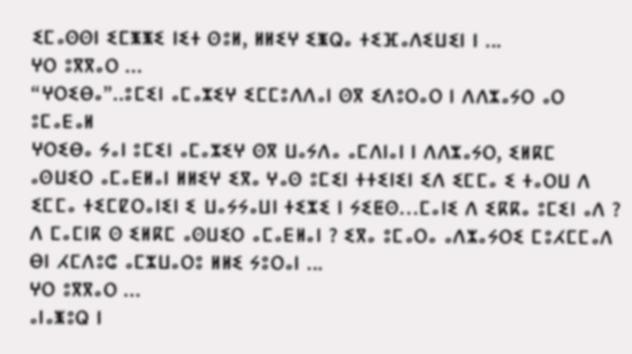ⵉⵎⴰⵙⵙⵏ ⵉⵎⵥⵥⵉ ⵏⵉⵜ ⵙⵓⵍ, ⵍⵍⵉⵖ ⵉⵥⵕⴰ ⵜⵉⴼⴰⴷⵉⵡⵉⵏ ⵏ ...
ⵖⵔ ⵓⴳⴳⴰⵔ ...
“ⵖⵔⵉⴱⴰ”..ⵓⵎⵉⵏ ⴰⵎⴰⵣⵉⵖ ⵉⵎⵎⵓⴷⴷⴰⵏ ⵙⴳ ⵉⴷⵓⵔⴰⵔ ⵏ ⴷⴷⵣⴰⵢⵔ ⴰⵔ ⵓⵎⴰⴹⴰⵍ
ⵖⵔⵉⴱⴰ ⵢⴰⵏ ⵓⵎⵉⵏ ⴰⵎⴰⵣⵉⵖ ⵙⴳ ⵡⴰⵢⴷⴰ ⴰⵎⴷⵏⴰⵏ ⵏ ⴷⴷⵣⴰⵢⵔ, ⵉⵍⴽⵎ ⴰⵙⵡⵉⵔ ⴰⵎⴰⴹⵍⴰⵏ ⵍⵍⵉⵖ ⵉⴳⴰ ⵖⴰⵙ ⵓⵎⵉⵏ ⵜⵜⵉⵏⵉⵏ ⵉⴷ ⵉⵎⵎⴰ ⵉ ⵜⴰⵔⵡ ⴷ ⵉⵎⵎⴰ ⵜⵉⵎⵇⵔⴰⵏⵉⵏ ⵉ ⵡⴰⵢⵢⴰⵡⵏ ⵜⵉⵣⵉ ⵏ ⵢⵉⵟⵙ…ⵎⴰⵏⵉ ⴷ ⵉⴽⴽⴰ ⵓⵎⵉⵏ ⴰⴷ ? ⴷ ⵎⴰⵎⵏⴽ ⵙ ⵉⵍⴽⵎ ⴰⵙⵡⵉⵔ ⴰⵎⴰⴹⵍⴰⵏ ? ⵉⴳⴰ ⵓⵎⴰⵔⴰ ⴰⴷⵣⴰⵢⵔⵉ ⵎⵓⵃⵎⵎⴰⴷ ⴱⵏ ⵃⵎⴷⵓⵛ ⴰⵎⵣⵡⴰⵔⵓ ⵍⵍⵉ ⵢⵓⵔⴰⵏ ...
ⵖⵔ ⵓⴳⴳⴰⵔ ...
ⴰⵏⴰⵥⵓⵕ ⵏ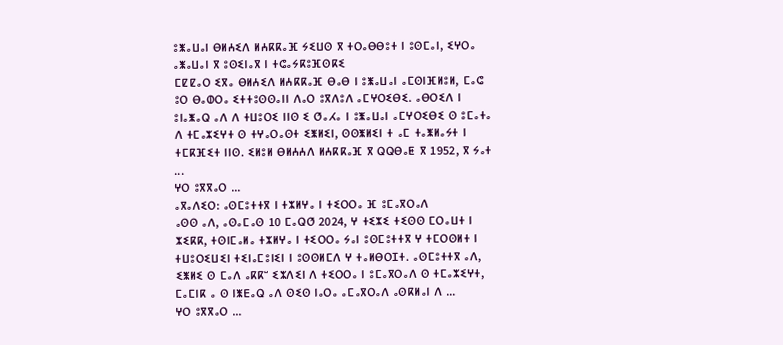ⵓⵥⴰⵡⴰⵏ ⴱⵍⵄⵉⴷ ⵍⵄⴽⴽⴰⴼ ⵢⵉⵡⵙ ⴳ ⵜⵔⴰⴱⴱⵓⵜ ⵏ ⵓⵙⵎⴰⵏ, ⵉⵖⵔⴰ ⴰⵥⴰⵡⴰⵏ ⴳ ⵓⵙⵉⵏⴰⴳ ⵏ ⵜⵛⴰⵢⴽⵓⴼⵙⴽⵉ
ⵎⵇⵇⴰⵔ ⵉⴳⴰ ⴱⵍⵄⵉⴷ ⵍⵄⴽⴽⴰⴼ ⴱⴰⴱ ⵏ ⵓⵥⴰⵡⴰⵏ ⴰⵎⵙⵏⴼⵍⵓⵍ, ⵎⴰⵛ ⵓⵔ ⴱⴰⵀⵔⴰ ⵉⵜⵜⵓⵙⵙⴰⵏⵏ ⴷⴰⵔ ⵓⴳⴷⵓⴷ ⴰⵎⵖⵔⵉⴱⵉ. ⴰⴱⵔⵉⴷ ⵏ ⵓⵏⴰⵥⴰⵕ ⴰⴷ ⴷ ⵜⵡⵓⵔⵉ ⵏⵏⵙ ⵉ ⵚⴰⵃⴰ ⵏ ⵓⵥⴰⵡⴰⵏ ⴰⵎⵖⵔⵉⴱⵉ ⵙ ⵓⵎⴰⵜⴰ ⴷ ⵜⵎⴰⵣⵉⵖⵜ ⵙ ⵜⵖⴰⵔⴰⵙⵜ ⵉⵥⵍⵉⵏ, ⵙⵙⵥⵍⵉⵏ ⵜ ⴰⵎ ⵜⴰⵥⵍⴰⵢⵜ ⵏ ⵜⵎⴽⴼⵉⵜ ⵏⵏⵙ. ⵉⵍⵓⵍ ⴱⵍⵄⵄⴷ ⵍⵄⴽⴽⴰⴼ ⴳ ⵕⵕⴱⴰⵟ ⴳ 1952, ⴳ ⵢⴰⵜ ...
ⵖⵔ ⵓⴳⴳⴰⵔ ...
ⴰⴳⴰⴷⵉⵔ: ⴰⵙⵎⵓⵜⵜⴳ ⵏ ⵜⵣⵍⵖⴰ ⵏ ⵜⵉⵔⵔⴰ ⴼ ⵓⵎⴰⴳⵔⴰⴷ
ⴰⵙⵙ ⴰⴷ, ⴰⵙⴰⵎⴰⵙ 10 ⵎⴰⵕⵚ 2024, ⵖ ⵜⵉⵣⵉ ⵜⵉⵙⵙ ⵎⵔⴰⵡⵜ ⵏ ⵣⵉⴽⴽ, ⵜⵙⵏⵎⴰⵍⴰ ⵜⵣⵍⵖⴰ ⵏ ⵜⵉⵔⵔⴰ ⵢⴰⵏ ⵓⵙⵎⵓⵜⵜⴳ ⵖ ⵜⵎⵔⵙⵍⵜ ⵏ ⵜⵡⵓⵔⵉⵡⵉⵏ ⵜⵉⵏⴰⵎⵓⵏⵉⵏ ⵏ ⵓⵙⵙⵍⵎⴷ ⵖ ⵜⴰⵍⴱⵔⵊⵜ. ⴰⵙⵎⵓⵜⵜⴳ ⴰⴷ, ⵉⵥⵍⵉ ⵙ ⵎⴰⴷ ⴰⴽⴽⵯ ⵉⵣⴷⵉⵏ ⴷ ⵜⵉⵔⵔⴰ ⵏ ⵓⵎⴰⴳⵔⴰⴷ ⵙ ⵜⵎⴰⵣⵉⵖⵜ, ⵎⴰⵎⵏⴽ ⴰ ⵙ ⵏⵥⴹⴰⵕ ⴰⴷ ⵙⵉⵙ ⵏⴰⵔⴰ ⴰⵎⴰⴳⵔⴰⴷ ⴰⵙⴽⵍⴰⵏ ⴷ ...
ⵖⵔ ⵓⴳⴳⴰⵔ ...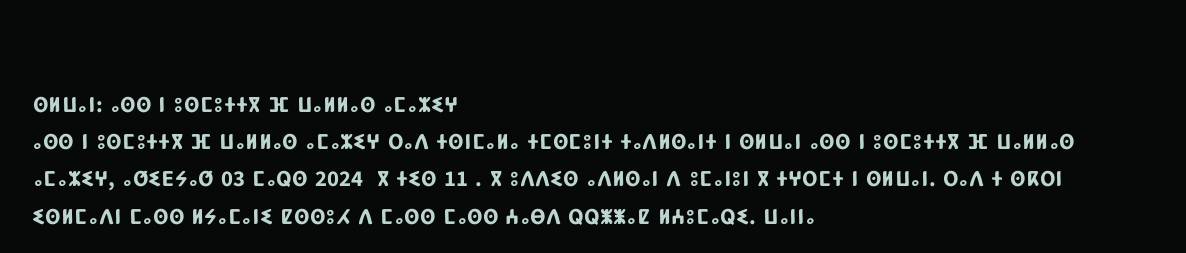ⵙⵍⵡⴰⵏ: ⴰⵙⵙ ⵏ ⵓⵙⵎⵓⵜⵜⴳ ⴼ ⵡⴰⵍⵍⴰⵙ ⴰⵎⴰⵣⵉⵖ
ⴰⵙⵙ ⵏ ⵓⵙⵎⵓⵜⵜⴳ ⴼ ⵡⴰⵍⵍⴰⵙ ⴰⵎⴰⵣⵉⵖ ⵔⴰⴷ ⵜⵙⵏⵎⴰⵍⴰ ⵜⵎⵙⵎⵓⵏⵜ ⵜⴰⴷⵍⵙⴰⵏⵜ ⵏ ⵙⵍⵡⴰⵏ ⴰⵙⵙ ⵏ ⵓⵙⵎⵓⵜⵜⴳ ⴼ ⵡⴰⵍⵍⴰⵙ ⴰⵎⴰⵣⵉⵖ, ⴰⵚⵉⴹⵢⴰⵚ 03 ⵎⴰⵕⵙ 2024  ⴳ ⵜⵉⵙ 11 . ⴳ ⵓⴷⴷⵉⵙ ⴰⴷⵍⵙⴰⵏ ⴷ ⵓⵎⴰⵏⵓⵏ ⴳ ⵜⵖⵔⵎⵜ ⵏ ⵙⵍⵡⴰⵏ. ⵔⴰⴷ ⵜ ⵙⴽⵔⵏ ⵉⵙⵍⵎⴰⴷⵏ ⵎⴰⵙⵙ ⵍⵢⴰⵎⴰⵏⵉ ⵇⵙⵙⵓⵃ ⴷ ⵎⴰⵙⵙ ⵎⴰⵙⵙ ⵄⴰⴱⴷ ⵕⵕⵥⵥⴰⵇ ⵍⵄⵓⵎⴰⵕⵉ. ⵡⴰⵏⵏⴰ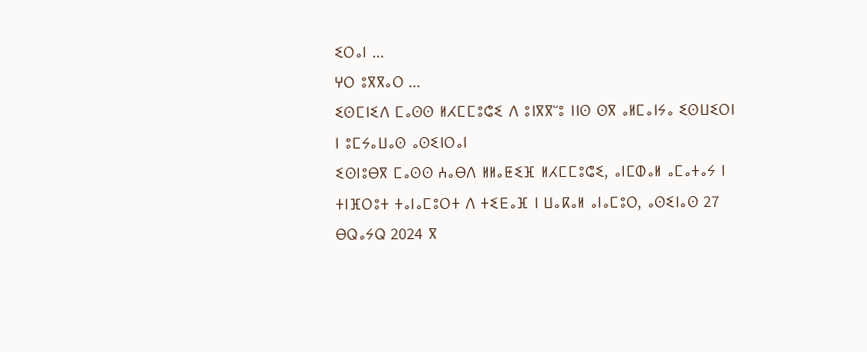ⵉⵔⴰⵏ ...
ⵖⵔ ⵓⴳⴳⴰⵔ ...
ⵉⵙⵎⵏⵉⴷ ⵎⴰⵙⵙ ⵍⵃⵎⵎⵓⵛⵉ ⴷ ⵓⵏⴳⴳⵯⵓ ⵏⵏⵙ ⵙⴳ ⴰⵍⵎⴰⵏⵢⴰ ⵉⵙⵡⵉⵔⵏ ⵏ ⵓⵎⵢⴰⵡⴰⵙ ⴰⵙⵉⵏⵔⴰⵏ
ⵉⵙⵏⵓⴱⴳ ⵎⴰⵙⵙ ⵄⴰⴱⴷ ⵍⵍⴰⵟⵉⴼ ⵍⵃⵎⵎⵓⵛⵉ, ⴰⵏⵎⵀⴰⵍ ⴰⵎⴰⵜⴰⵢ ⵏ ⵜⵏⴼⵔⵓⵜ ⵜⴰⵏⴰⵎⵓⵔⵜ ⴷ ⵜⵉⴹⴰⴼ ⵏ ⵡⴰⴽⴰⵍ ⴰⵏⴰⵎⵓⵔ, ⴰⵙⵉⵏⴰⵙ 27 ⴱⵕⴰⵢⵕ 2024 ⴳ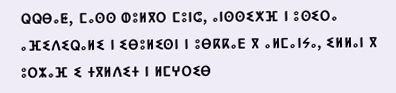ⵕⵕⴱⴰⵟ, ⵎⴰⵙⵙ ⵀⵓⵍⴳⵔ ⵎⵓⵏⵛ, ⴰⵏⵙⵙⵉⵅⴼ ⵏ ⵓⵙⵉⵔⴰ ⴰⴼⵉⴷⵉⵕⴰⵍⵉ ⵏ ⵉⴱⵓⵍⵉⵙⵏ ⵏ ⵓⴱⴽⴽⴰⴹ ⴳ ⴰⵍⵎⴰⵏⵢⴰ, ⵉⵍⵍⴰⵏ ⴳ ⵓⵔⵣⴰⴼ ⵉ ⵜⴳⵍⴷⵉⵜ ⵏ ⵍⵎⵖⵔⵉⴱ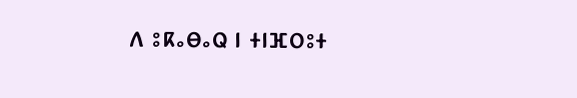ⴷ ⵓⴽⴰⴱⴰⵕ ⵏ ⵜⵏⴼⵔⵓⵜ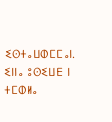ⵉⵙⵜⴰⵡⵀⵎⵎⴰⵏ. ⵉⵏⵏⴰ ⵓⵙⵉⵡⴹ ⵏ ⵜⵎⵀⵍⴰ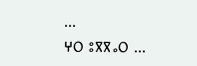...
ⵖⵔ ⵓⴳⴳⴰⵔ ...